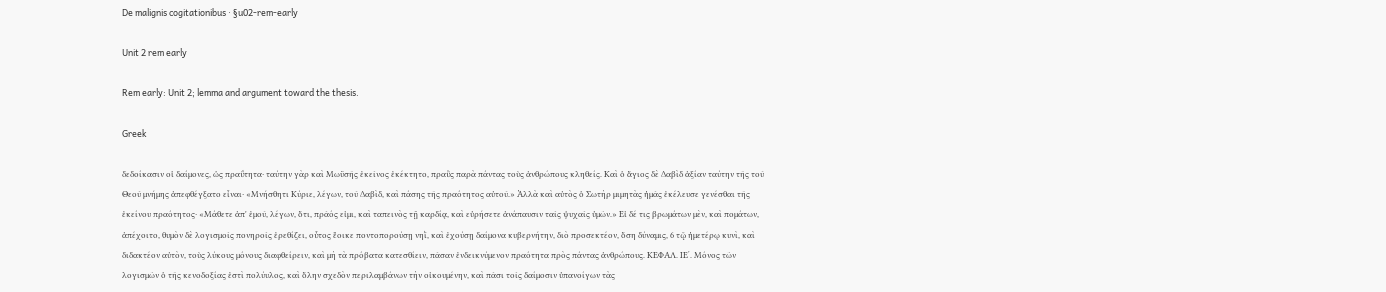De malignis cogitationibus · §u02-rem-early

Unit 2 rem early

Rem early: Unit 2; lemma and argument toward the thesis.

Greek

δεδοίκασιν οἱ δαίμονες, ὡς πραΰτητα· ταύτην γὰρ καὶ Μωϋσῆς ἐκεῖνος ἐκέκτητο, πραῢς παρὰ πάντας τοὺς ἀνθρώπους κληθείς. Καὶ ὁ ἅγιος δὲ ∆αβὶδ ἀξίαν ταύτην τῆς τοῦ Θεοῦ μνήμης ἀπεφθέγξατο εἶναι· «Μνήσθητι Κύριε, λέγων, τοῦ ∆αβὶδ, καὶ πάσης τῆς πραότητος αὐτοῦ.» Ἀλλὰ καὶ αὐτὸς ὁ Σωτὴρ μιμητὰς ἡμᾶς ἐκέλευσε γενέσθαι τῆς ἐκείνου πραότητος· «Μάθετε ἀπ' ἐμοῦ, λέγων, ὅτι, πρᾶός εἰμι, καὶ ταπεινὸς τῇ καρδίᾳ, καὶ εὑρήσετε ἀνάπαυσιν ταῖς ψυχαῖς ὑμῶν.» Εἰ δέ τις βρωμάτων μὲν, καὶ πομάτων, ἀπέχοιτο, θυμὸν δὲ λογισμοῖς πονηροῖς ἐρεθίζει, οὗτος ἔοικε ποντοπορούσῃ νηῒ, καὶ ἐχούσῃ δαίμονα κυβερνήτην, διὸ προσεκτέον, ὅση δύναμις, 6 τῷ ἡμετέρῳ κυνὶ, καὶ διδακτέον αὐτὸν, τοὺς λύκους μόνους διαφθείρειν, καὶ μὴ τὰ πρόβατα κατεσθίειν, πᾶσαν ἐνδεικνύμενον πραότητα πρὸς πάντας ἀνθρώπους. ΚΕΦΑΛ. ΙΕʹ. Μόνος τῶν λογισμῶν ὁ τῆς κενοδοξίας ἐστὶ πολύυλος, καὶ ὅλην σχεδὸν περιλαμβάνων τὴν οἰκουμένην, καὶ πᾶσι τοῖς δαίμοσιν ὑπανοίγων τὰς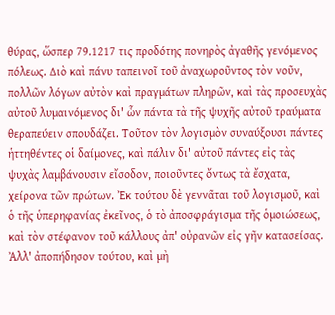θύρας, ὥσπερ 79.1217 τις προδότης πονηρὸς ἀγαθῆς γενόμενος πόλεως. ∆ιὸ καὶ πάνυ ταπεινοῖ τοῦ ἀναχωροῦντος τὸν νοῦν, πολλῶν λόγων αὐτὸν καὶ πραγμάτων πληρῶν, καὶ τὰς προσευχὰς αὐτοῦ λυμαινόμενος δι' ὧν πάντα τὰ τῆς ψυχῆς αὐτοῦ τραύματα θεραπεύειν σπουδάζει. Τοῦτον τὸν λογισμὸν συναύξουσι πάντες ἡττηθέντες οἱ δαίμονες, καὶ πάλιν δι' αὐτοῦ πάντες εἰς τὰς ψυχὰς λαμβάνουσιν εἴσοδον, ποιοῦντες ὄντως τὰ ἔσχατα, χείρονα τῶν πρώτων. Ἐκ τούτου δὲ γεννᾶται τοῦ λογισμοῦ, καὶ ὁ τῆς ὑπερηφανίας ἐκεῖνος, ὁ τὸ ἀποσφράγισμα τῆς ὁμοιώσεως, καὶ τὸν στέφανον τοῦ κάλλους ἀπ' οὐρανῶν εἰς γῆν κατασείσας. Ἀλλ' ἀποπήδησον τούτου, καὶ μὴ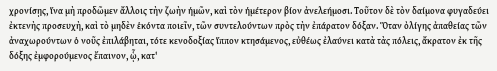χρονίσῃς, ἵνα μὴ προδῶμεν ἄλλοις τὴν ζωὴν ἡμῶν, καὶ τὸν ἡμέτερον βίον ἀνελεήμοσι. Τοῦτον δὲ τὸν δαίμονα φυγαδεύει ἐκτενὴς προσευχὴ, καὶ τὸ μηδὲν ἑκόντα ποιεῖν, τῶν συντελούντων πρὸς τὴν ἐπάρατον δόξαν. Ὅταν ὀλίγης ἀπαθείας τῶν ἀναχωρούντων ὁ νοῦς ἐπιλάβηται, τότε κενοδοξίας ἵππον κτησάμενος, εὐθέως ἐλαύνει κατὰ τὰς πόλεις, ἄκρατον ἐκ τῆς δόξης ἐμφορούμενος ἔπαινον, ᾧ, κατ'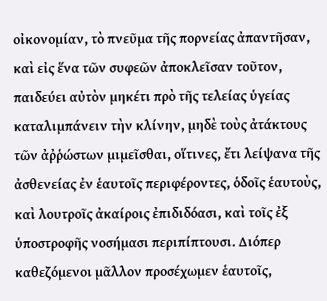οἰκονομίαν, τὸ πνεῦμα τῆς πορνείας ἀπαντῆσαν, καὶ εἰς ἕνα τῶν συφεῶν ἀποκλεῖσαν τοῦτον, παιδεύει αὐτὸν μηκέτι πρὸ τῆς τελείας ὑγείας καταλιμπάνειν τὴν κλίνην, μηδὲ τοὺς ἀτάκτους τῶν ἀῤῥώστων μιμεῖσθαι, οἵτινες, ἔτι λείψανα τῆς ἀσθενείας ἐν ἑαυτοῖς περιφέροντες, ὁδοῖς ἑαυτοὺς, καὶ λουτροῖς ἀκαίροις ἐπιδιδόασι, καὶ τοῖς ἐξ ὑποστροφῆς νοσήμασι περιπίπτουσι. ∆ιόπερ καθεζόμενοι μᾶλλον προσέχωμεν ἑαυτοῖς,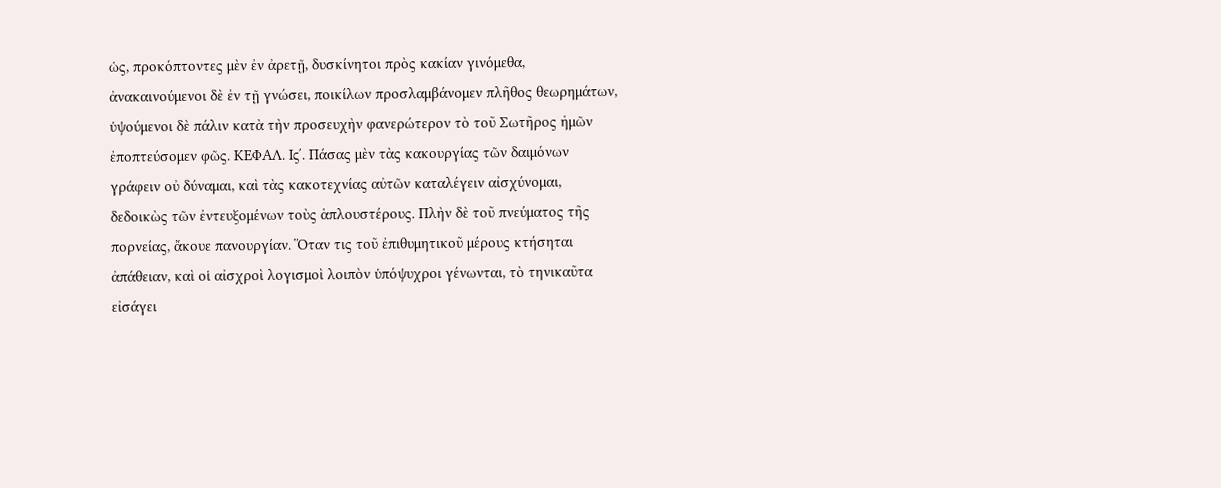ὡς, προκόπτοντες μὲν ἐν ἀρετῇ, δυσκίνητοι πρὸς κακίαν γινόμεθα, ἀνακαινούμενοι δὲ ἐν τῇ γνώσει, ποικίλων προσλαμβάνομεν πλῆθος θεωρημάτων, ὑψούμενοι δὲ πάλιν κατὰ τὴν προσευχὴν φανερώτερον τὸ τοῦ Σωτῆρος ἡμῶν ἐποπτεύσομεν φῶς. ΚΕΦΑΛ. Ιϛʹ. Πάσας μὲν τὰς κακουργίας τῶν δαιμόνων γράφειν οὐ δύναμαι, καὶ τὰς κακοτεχνίας αὐτῶν καταλέγειν αἰσχύνομαι, δεδοικὼς τῶν ἐντευξομένων τοὺς ἁπλουστέρους. Πλὴν δὲ τοῦ πνεύματος τῆς πορνείας, ἄκουε πανουργίαν. Ὅταν τις τοῦ ἐπιθυμητικοῦ μέρους κτήσηται ἀπάθειαν, καὶ οἱ αἰσχροὶ λογισμοὶ λοιπὸν ὑπόψυχροι γένωνται, τὸ τηνικαῦτα εἰσάγει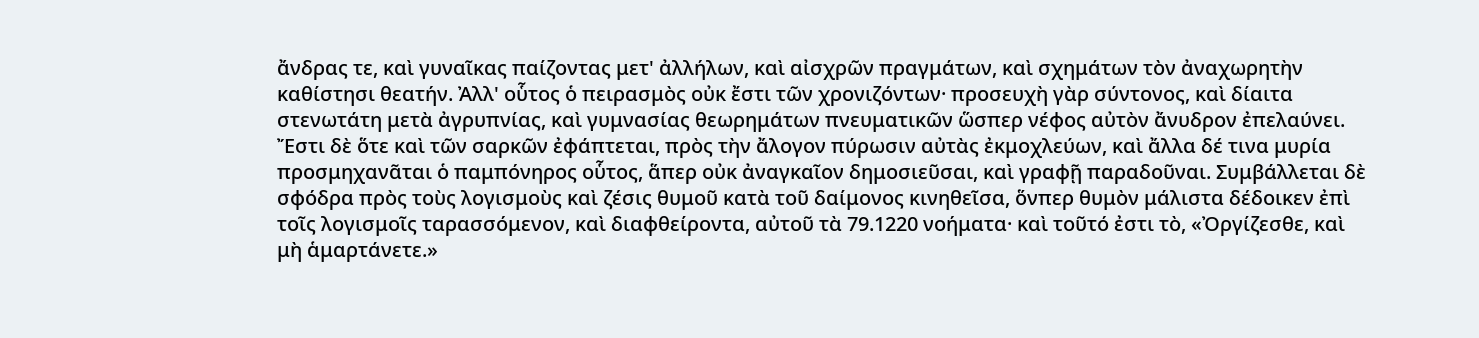ἄνδρας τε, καὶ γυναῖκας παίζοντας μετ' ἀλλήλων, καὶ αἰσχρῶν πραγμάτων, καὶ σχημάτων τὸν ἀναχωρητὴν καθίστησι θεατήν. Ἀλλ' οὗτος ὁ πειρασμὸς οὐκ ἔστι τῶν χρονιζόντων· προσευχὴ γὰρ σύντονος, καὶ δίαιτα στενωτάτη μετὰ ἀγρυπνίας, καὶ γυμνασίας θεωρημάτων πνευματικῶν ὥσπερ νέφος αὐτὸν ἄνυδρον ἐπελαύνει. Ἔστι δὲ ὅτε καὶ τῶν σαρκῶν ἐφάπτεται, πρὸς τὴν ἄλογον πύρωσιν αὐτὰς ἐκμοχλεύων, καὶ ἄλλα δέ τινα μυρία προσμηχανᾶται ὁ παμπόνηρος οὗτος, ἅπερ οὐκ ἀναγκαῖον δημοσιεῦσαι, καὶ γραφῇ παραδοῦναι. Συμβάλλεται δὲ σφόδρα πρὸς τοὺς λογισμοὺς καὶ ζέσις θυμοῦ κατὰ τοῦ δαίμονος κινηθεῖσα, ὅνπερ θυμὸν μάλιστα δέδοικεν ἐπὶ τοῖς λογισμοῖς ταρασσόμενον, καὶ διαφθείροντα, αὐτοῦ τὰ 79.1220 νοήματα· καὶ τοῦτό ἐστι τὸ, «Ὀργίζεσθε, καὶ μὴ ἁμαρτάνετε.»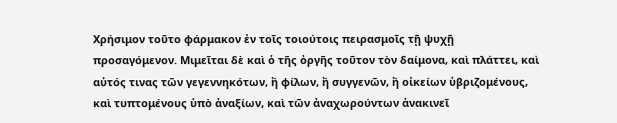Χρήσιμον τοῦτο φάρμακον ἐν τοῖς τοιούτοις πειρασμοῖς τῇ ψυχῇ προσαγόμενον. Μιμεῖται δὲ καὶ ὁ τῆς ὀργῆς τοῦτον τὸν δαίμονα, καὶ πλάττει, καὶ αὐτός τινας τῶν γεγεννηκότων, ἢ φίλων, ἢ συγγενῶν, ἢ οἰκείων ὑβριζομένους, καὶ τυπτομένους ὑπὸ ἀναξίων, καὶ τῶν ἀναχωρούντων ἀνακινεῖ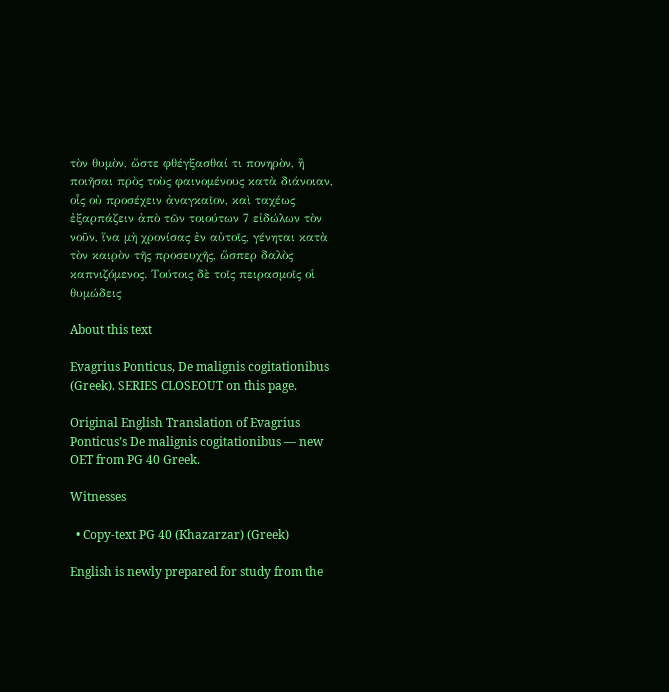τὸν θυμὸν, ὥστε φθέγξασθαί τι πονηρὸν, ἢ ποιῆσαι πρὸς τοὺς φαινομένους κατὰ διάνοιαν, οἷς οὐ προσέχειν ἀναγκαῖον, καὶ ταχέως ἐξαρπάζειν ἀπὸ τῶν τοιούτων 7 εἰδώλων τὸν νοῦν, ἵνα μὴ χρονίσας ἐν αὐτοῖς, γένηται κατὰ τὸν καιρὸν τῆς προσευχῆς, ὥσπερ δαλὸς καπνιζόμενος. Τούτοις δὲ τοῖς πειρασμοῖς οἱ θυμώδεις

About this text

Evagrius Ponticus, De malignis cogitationibus (Greek). SERIES CLOSEOUT on this page.

Original English Translation of Evagrius Ponticus’s De malignis cogitationibus — new OET from PG 40 Greek.

Witnesses

  • Copy-text PG 40 (Khazarzar) (Greek)

English is newly prepared for study from the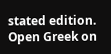stated edition. Open Greek on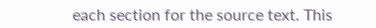each section for the source text. This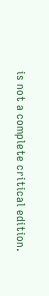is not a complete critical edition.